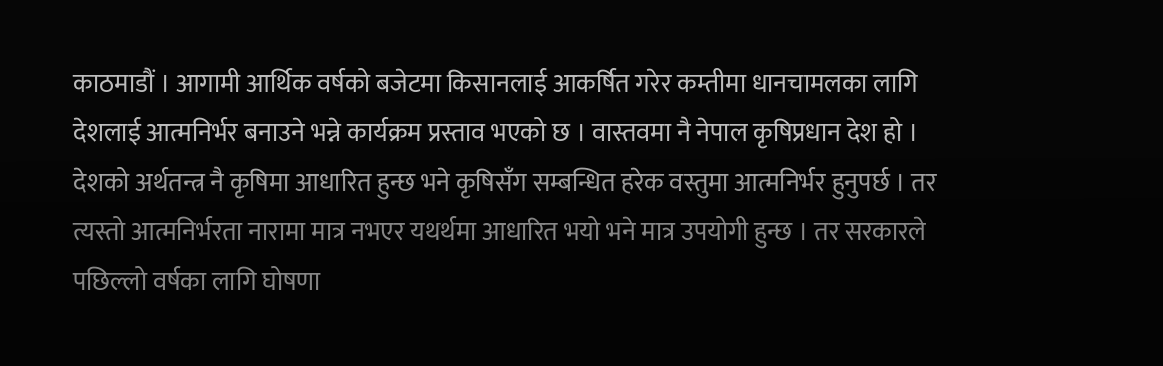काठमाडौं । आगामी आर्थिक वर्षको बजेटमा किसानलाई आकर्षित गरेर कम्तीमा धानचामलका लागि देशलाई आत्मनिर्भर बनाउने भन्ने कार्यक्रम प्रस्ताव भएको छ । वास्तवमा नै नेपाल कृषिप्रधान देश हो । देशको अर्थतन्त्र नै कृषिमा आधारित हुन्छ भने कृषिसँग सम्बन्धित हरेक वस्तुमा आत्मनिर्भर हुनुपर्छ । तर त्यस्तो आत्मनिर्भरता नारामा मात्र नभएर यथर्थमा आधारित भयो भने मात्र उपयोगी हुन्छ । तर सरकारले पछिल्लो वर्षका लागि घोषणा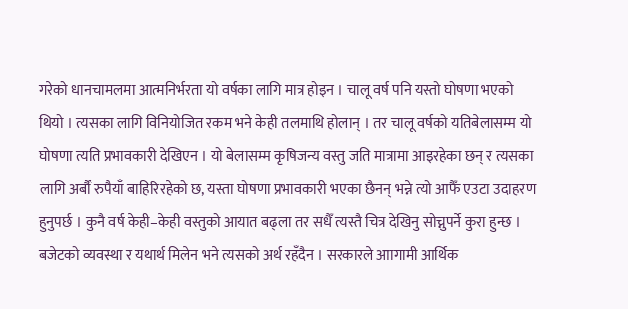गरेको धानचामलमा आत्मनिर्भरता यो वर्षका लागि मात्र होइन । चालू वर्ष पनि यस्तो घोषणा भएको थियो । त्यसका लागि विनियोजित रकम भने केही तलमाथि होलान् । तर चालू वर्षको यतिबेलासम्म यो घोषणा त्यति प्रभावकारी देखिएन । यो बेलासम्म कृषिजन्य वस्तु जति मात्रामा आइरहेका छन् र त्यसका लागि अर्बौँ रुपैयाँ बाहिरिरहेको छ, यस्ता घोषणा प्रभावकारी भएका छैनन् भन्ने त्यो आफैँ एउटा उदाहरण हुनुपर्छ । कुनै वर्ष केही–केही वस्तुको आयात बढ्ला तर सधैँ त्यस्तै चित्र देखिनु सोच्नुपर्ने कुरा हुन्छ ।
बजेटको व्यवस्था र यथार्थ मिलेन भने त्यसको अर्थ रहँदैन । सरकारले आागामी आर्थिक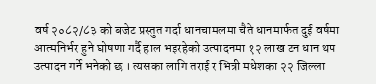वर्ष २०८२/८३ को बजेट प्रस्तुत गर्दा धानचामलमा चैते धानमार्फत दुई वर्षमा आत्मनिर्भर हुने घोषणा गर्दै हाल भइरहेको उत्पादनमा १२ लाख टन धान थप उत्पादन गर्ने भनेको छ । त्यसका लागि तराई र भित्री मधेशका २२ जिल्ला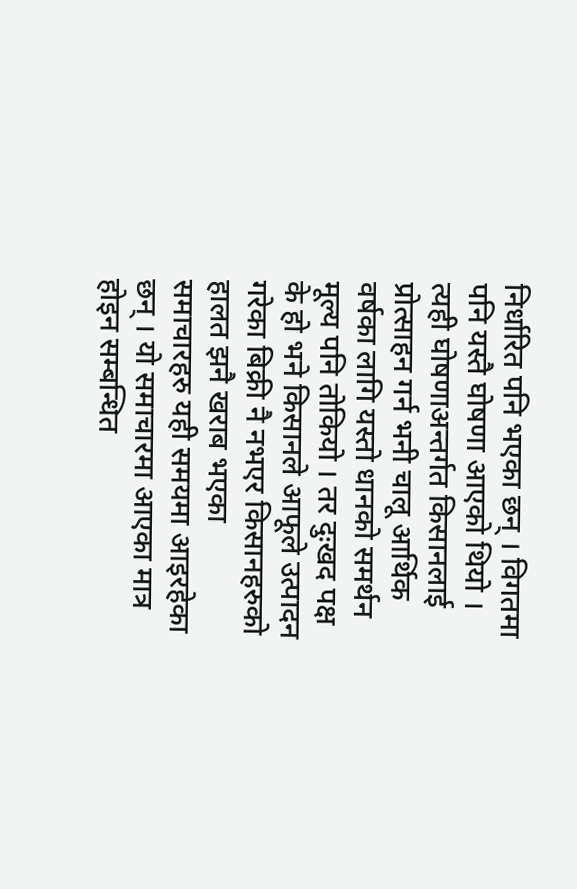निर्धारित पनि भएका छन् । विगतमा पनि यस्तै घोषणा आएको थियो । त्यही घोषणाअन्तर्गत किसानलाई प्रोत्साहन गर्न भनी चालू आर्थिक वर्षका लागि यस्तो धानको समर्थन मूल्य पनि तोकियो । तर दुःखद पक्ष के हो भने किसानले आफूले उत्पादन गरेका बिक्री नै नभएर किसानहरुको हालत झनै खराब भएका समाचारहरु यही समयमा आइरहेका छन् । यो समाचारमा आएका मात्र होइन सम्बन्धित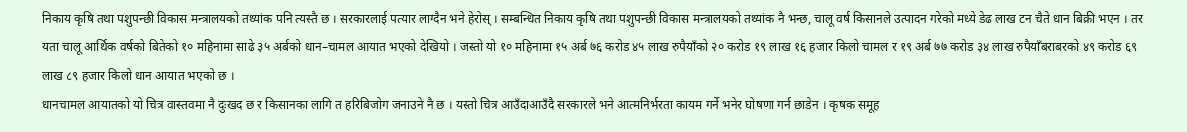निकाय कृषि तथा पशुपन्छी विकास मन्त्रालयको तथ्यांक पनि त्यस्तै छ । सरकारलाई पत्यार लाग्दैन भने हेरोस् । सम्बन्धित निकाय कृषि तथा पशुपन्छी विकास मन्त्रालयको तथ्यांक नै भन्छ, चालू वर्ष किसानले उत्पादन गरेको मध्ये डेढ लाख टन चैते धान बिक्री भएन । तर यता चालू आर्थिक वर्षको बितेको १० महिनामा साढे ३५ अर्बको धान–चामल आयात भएको देखियो । जस्तो यो १० महिनामा १५ अर्ब ७६ करोड ४५ लाख रुपैयाँको २० करोड १९ लाख १६ हजार किलो चामल र १९ अर्ब ७७ करोड ३४ लाख रुपैयाँबराबरको ४९ करोड ६९ लाख ८९ हजार किलो धान आयात भएको छ ।
धानचामल आयातको यो चित्र वास्तवमा नै दुःखद छ र किसानका लागि त हरिबिजोग जनाउने नै छ । यस्तो चित्र आउँदाआउँदै सरकारले भने आत्मनिर्भरता कायम गर्ने भनेर घोषणा गर्न छाडेन । कृषक समूह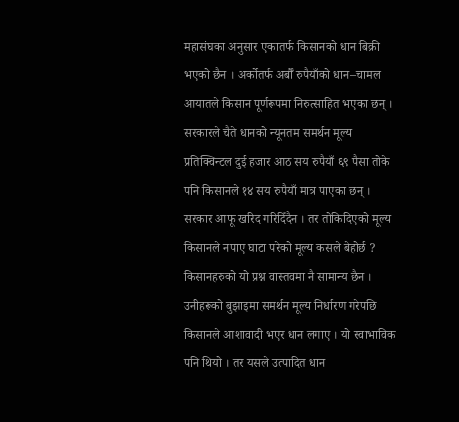महासंघका अनुसार एकातर्फ किसानको धान बिक्री भएको छैन । अर्कोतर्फ अर्बौँ रुपैयाँको धान–चामल आयातले किसान पूर्णरूपमा निरुत्साहित भएका छन् । सरकारले चैते धानको न्यूनतम समर्थन मूल्य प्रतिक्विन्टल दुई हजार आठ सय रुपैयाँ ६९ पैसा तोके पनि किसानले १४ सय रुपैयाँ मात्र पाएका छन् । सरकार आफू खरिद गरिदिँदैन । तर तोकिदिएको मूल्य किसानले नपाए घाटा परेको मूल्य कसले बेहोर्छ ?
किसानहरुको यो प्रश्न वास्तवमा नै सामान्य छैन । उनीहरूको बुझाइमा समर्थन मूल्य निर्धारण गरेपछि किसानले आशावादी भएर धान लगाए । यो स्वाभाविक पनि थियो । तर यसले उत्पादित धान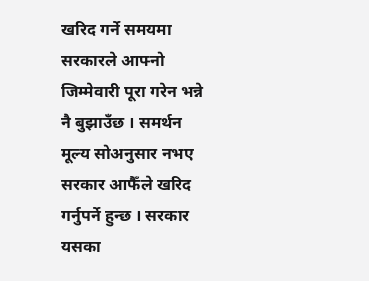खरिद गर्ने समयमा सरकारले आफ्नो जिम्मेवारी पूरा गरेन भन्ने नै बुझाउँछ । समर्थन मूल्य सोअनुसार नभए सरकार आफैँले खरिद गर्नुपर्ने हुन्छ । सरकार यसका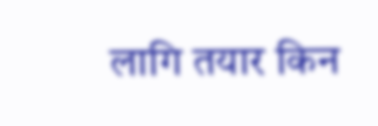लागि तयार किन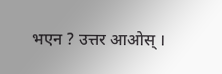भएन ? उत्तर आओस् ।